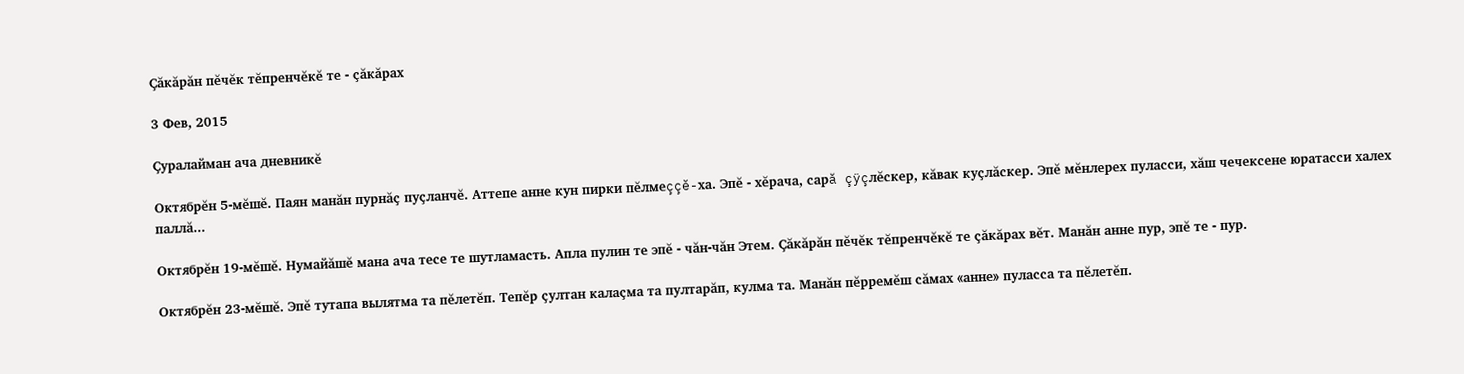Çăкăрăн пĕчĕк тĕпренчĕкĕ те - çăкăрах

3 Фев, 2015

Çуралайман ача дневникĕ

Октябрĕн 5-мĕшĕ. Паян манăн пурнăç пуçланчĕ. Аттепе анне кун пирки пĕлмеççĕ-ха. Эпĕ - хĕрача, сарă çÿçлĕскер, кăвак куçлăскер. Эпĕ мĕнлерех пуласси, хăш чечексене юратасси халех паллă...

Октябрĕн 19-мĕшĕ. Нумайăшĕ мана ача тесе те шутламасть. Апла пулин те эпĕ - чăн-чăн Этем. Çăкăрăн пĕчĕк тĕпренчĕкĕ те çăкăрах вĕт. Манăн анне пур, эпĕ те - пур.

Октябрĕн 23-мĕшĕ. Эпĕ тутапа вылятма та пĕлетĕп. Тепĕр çултан калаçма та пултарăп, кулма та. Манăн пĕрремĕш сăмах «анне» пуласса та пĕлетĕп.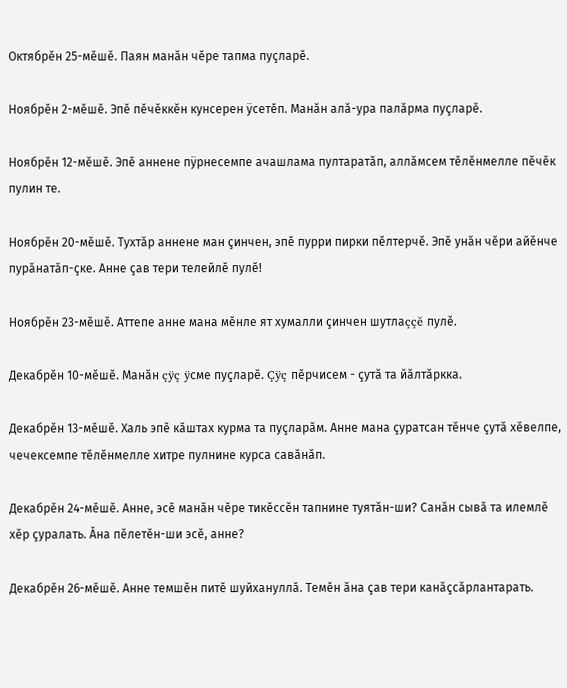Октябрĕн 25-мĕшĕ. Паян манăн чĕре тапма пуçларĕ.

Ноябрĕн 2-мĕшĕ. Эпĕ пĕчĕккĕн кунсерен ÿсетĕп. Манăн алă-ура палăрма пуçларĕ.

Ноябрĕн 12-мĕшĕ. Эпĕ аннене пÿрнесемпе ачашлама пултаратăп, аллăмсем тĕлĕнмелле пĕчĕк пулин те.

Ноябрĕн 20-мĕшĕ. Тухтăр аннене ман çинчен, эпĕ пурри пирки пĕлтерчĕ. Эпĕ унăн чĕри айĕнче пурăнатăп-çке. Анне çав тери телейлĕ пулĕ!

Ноябрĕн 23-мĕшĕ. Аттепе анне мана мĕнле ят хумалли çинчен шутлаççĕ пулĕ.

Декабрĕн 10-мĕшĕ. Манăн çÿç ÿсме пуçларĕ. Çÿç пĕрчисем - çутă та йăлтăркка.

Декабрĕн 13-мĕшĕ. Халь эпĕ кăштах курма та пуçларăм. Анне мана çуратсан тĕнче çутă хĕвелпе, чечексемпе тĕлĕнмелле хитре пулнине курса савăнăп.

Декабрĕн 24-мĕшĕ. Анне, эсĕ манăн чĕре тикĕссĕн тапнине туятăн-ши? Санăн сывă та илемлĕ хĕр çуралать. Ăна пĕлетĕн-ши эсĕ, анне?

Декабрĕн 26-мĕшĕ. Анне темшĕн питĕ шуйхануллă. Темĕн ăна çав тери канăçсăрлантарать.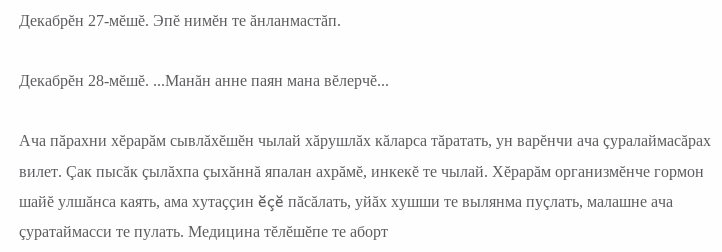Декабрĕн 27-мĕшĕ. Эпĕ нимĕн те ăнланмастăп.

Декабрĕн 28-мĕшĕ. ...Манăн анне паян мана вĕлерчĕ...

Ача пăрахни хĕрарăм сывлăхĕшĕн чылай хăрушлăх кăларса тăратать, ун варĕнчи ача çуралаймасăрах вилет. Çак пысăк çылăхпа çыхăннă япалан ахрăмĕ, инкекĕ те чылай. Хĕрарăм организмĕнче гормон шайĕ улшăнса каять, ама хутаççин ĕçĕ пăсăлать, уйăх хушши те вылянма пуçлать, малашне ача çуратаймасси те пулать. Медицина тĕлĕшĕпе те аборт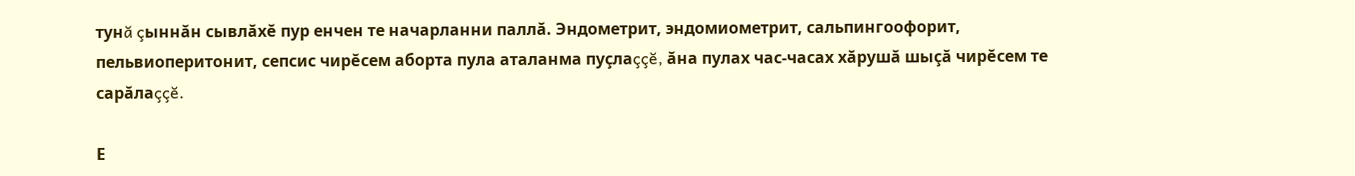тунă çыннăн сывлăхĕ пур енчен те начарланни паллă. Эндометрит, эндомиометрит, сальпингоофорит, пельвиоперитонит, сепсис чирĕсем аборта пула аталанма пуçлаççĕ, ăна пулах час-часах хăрушă шыçă чирĕсем те сарăлаççĕ.

Е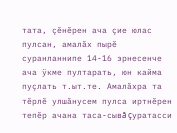тата, çĕнĕрен ача çие юлас пулсан, амалăх пырĕ суранланнипе 14-16 эрнесенче ача ÿкме пултарать, юн кайма пуçлать т.ыт.те. Амалăхра та тĕрлĕ улшăнусем пулса иртнĕрен тепĕр ачана таса-сывă çуратасси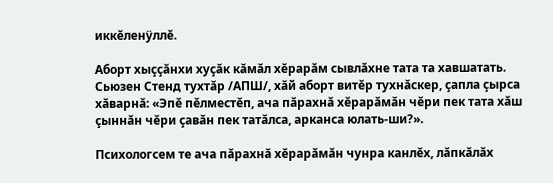иккĕленÿллĕ.

Аборт хыççăнхи хуçăк кăмăл хĕрарăм сывлăхне тата та хавшатать. Сьюзен Стенд тухтăр /АПШ/, хăй аборт витĕр тухнăскер, çапла çырса хăварнă: «Эпĕ пĕлместĕп, ача пăрахнă хĕрарăмăн чĕри пек тата хăш çыннăн чĕри çавăн пек татăлса, арканса юлать-ши?».

Психологсем те ача пăрахнă хĕрарăмăн чунра канлĕх, лăпкăлăх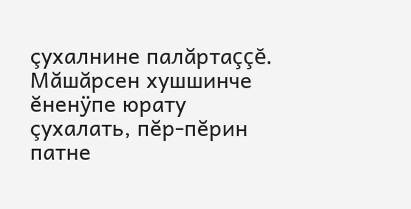çухалнине палăртаççĕ. Мăшăрсен хушшинче ĕненÿпе юрату çухалать, пĕр-пĕрин патне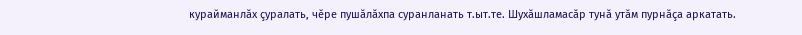курайманлăх çуралать, чĕре пушăлăхпа суранланать т.ыт.те. Шухăшламасăр тунă утăм пурнăçа аркатать.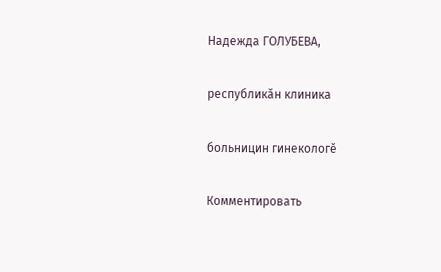Надежда ГОЛУБЕВА,

республикăн клиника

больницин гинекологĕ

Комментировать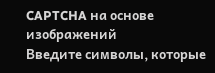CAPTCHA на основе изображений
Введите символы, которые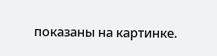показаны на картинке.